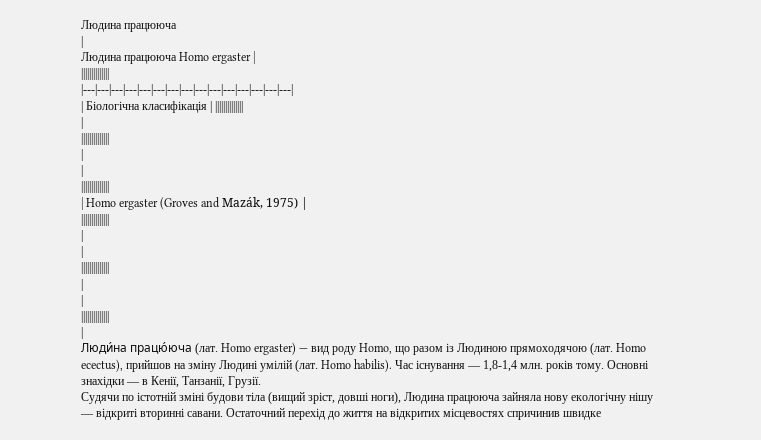Людина працююча
|
Людина працююча Homo ergaster |
||||||||||||||
|---|---|---|---|---|---|---|---|---|---|---|---|---|---|---|
| Біологічна класифікація | ||||||||||||||
|
||||||||||||||
|
|
||||||||||||||
| Homo ergaster (Groves and Mazák, 1975) |
||||||||||||||
|
|
||||||||||||||
|
|
||||||||||||||
|
Люди́на працю́юча (лат. Homo ergaster) — вид роду Homo, що разом із Людиною прямоходячою (лат. Homo ecectus), прийшов на зміну Людині умілій (лат. Homo habilis). Час існування — 1,8-1,4 млн. років тому. Основні знахідки — в Кенії, Танзанії, Грузії.
Судячи по істотній зміні будови тіла (вищий зріст, довші ноги), Людина працююча зайняла нову екологічну нішу — відкриті вторинні савани. Остаточний перехід до життя на відкритих місцевостях спричинив швидке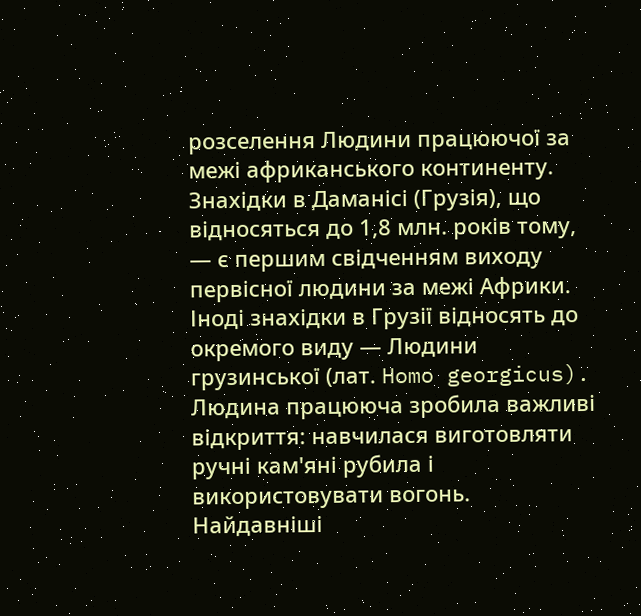розселення Людини працюючої за межі африканського континенту. Знахідки в Даманісі (Грузія), що відносяться до 1,8 млн. років тому, — є першим свідченням виходу первісної людини за межі Африки. Іноді знахідки в Грузії відносять до окремого виду — Людини грузинської (лат. Homo georgicus).
Людина працююча зробила важливі відкриття: навчилася виготовляти ручні кам'яні рубила і використовувати вогонь. Найдавніші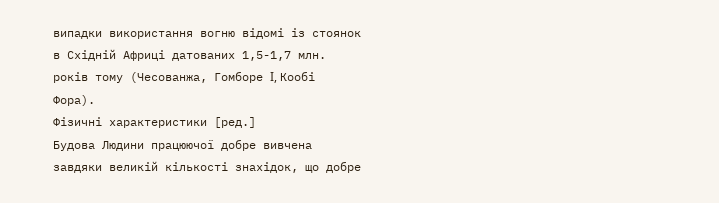випадки використання вогню відомі із стоянок в Східній Африці датованих 1,5-1,7 млн. років тому (Чесованжа, Гомборе I, Кообі Фора).
Фізичні характеристики [ред.]
Будова Людини працюючої добре вивчена завдяки великій кількості знахідок, що добре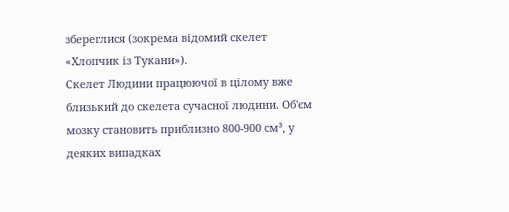збереглися (зокрема відомий скелет «Хлопчик із Тукани»).
Скелет Людини працюючої в цілому вже близький до скелета сучасної людини. Об'єм мозку становить приблизно 800-900 см³, у деяких випадках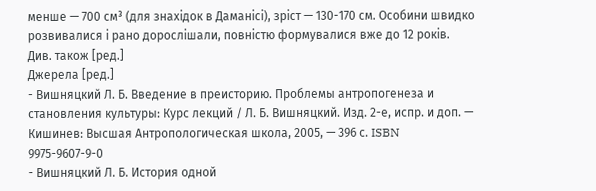менше — 700 см³ (для знахідок в Даманісі), зріст — 130-170 см. Особини швидко розвивалися і рано дорослішали, повністю формувалися вже до 12 років.
Див. також [ред.]
Джерела [ред.]
- Вишняцкий Л. Б. Введение в преисторию. Проблемы антропогенеза и становления культуры: Курс лекций / Л. Б. Вишняцкий. Изд. 2-е, испр. и доп. — Кишинев: Высшая Антропологическая школа, 2005, — 396 с. ISBN 9975-9607-9-0
- Вишняцкий Л. Б. История одной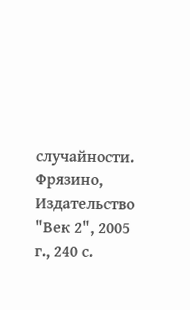случайности. Фрязино, Издательство "Век 2", 2005 г., 240 с.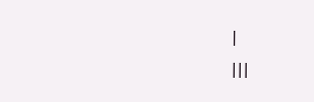|
|||